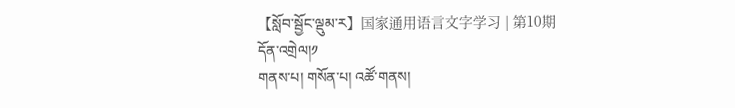【སློབ་སྦྱོང་ལྡུམ་ར】国家通用语言文字学习 | 第10期
དོན་འགྲེལ།༡
གནས་པ། གསོན་པ། འཚོ་གནས།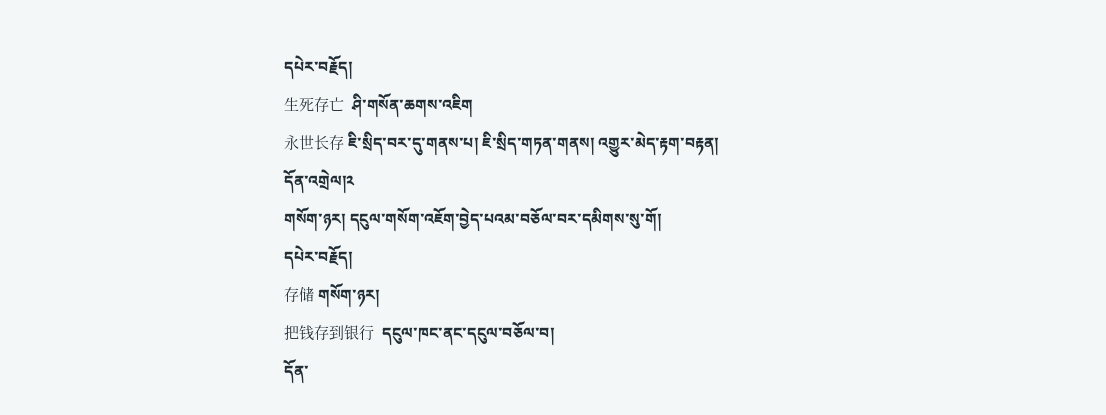དཔེར་བརྗོད།
生死存亡  ཤི་གསོན་ཆགས་འཇིག
永世长存 ཇི་སྲིད་བར་དུ་གནས་པ། ཇི་སྲིད་གཏན་གནས། འགྱུར་མེད་རྟག་བརྟན།
དོན་འགྲེལ།༢
གསོག་ཉར། དངུལ་གསོག་འཇོག་བྱེད་པའམ་བཅོལ་བར་དམིགས་སུ་གོ།
དཔེར་བརྗོད།
存储 གསོག་ཉར།
把钱存到银行  དངུལ་ཁང་ནང་དངུལ་བཅོལ་བ།
དོན་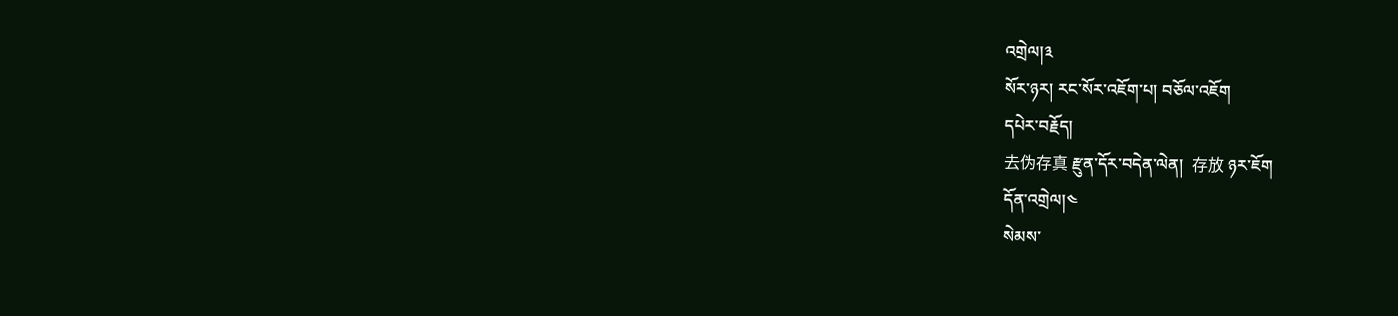འགྲེལ།༣
སོར་ཉར། རང་སོར་འཇོག་པ། བཅོལ་འཇོག
དཔེར་བརྗོད།
去伪存真 རྫུན་དོར་བདེན་ལེན།  存放 ཉར་ཇོག
དོན་འགྲེལ།༤
སེམས་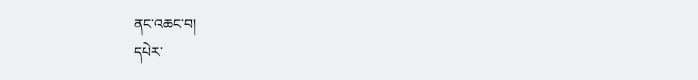ནང་འཆང་བ།
དཔེར་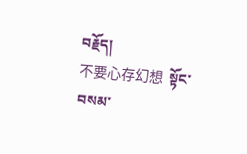བརྗོད།
不要心存幻想  སྟོང་བསམ་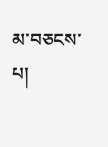མ་བཅངས་པ།